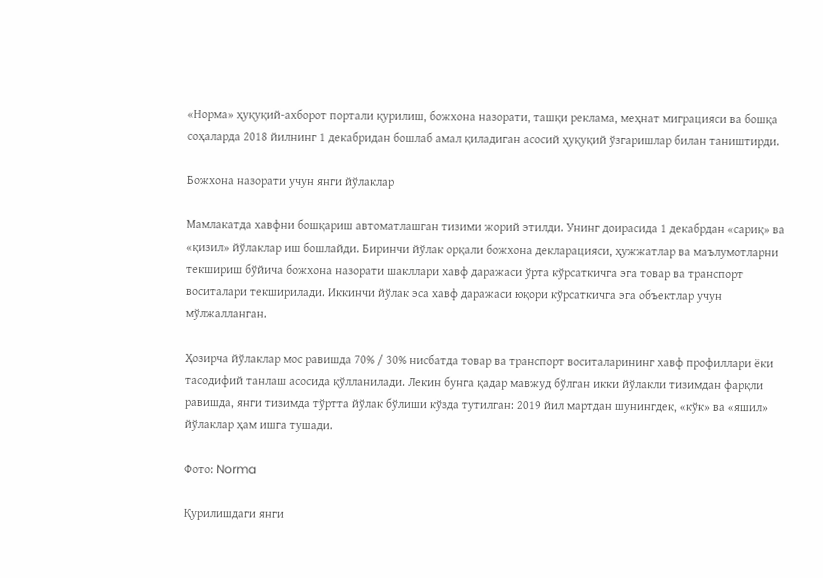«Норма» ҳуқуқий-ахборот портали қурилиш, божхона назорати, ташқи реклама, меҳнат миграцияси ва бошқа соҳаларда 2018 йилнинг 1 декабридан бошлаб амал қиладиган асосий ҳуқуқий ўзгаришлар билан таништирди.

Божхона назорати учун янги йўлаклар

Мамлакатда хавфни бошқариш автоматлашган тизими жорий этилди. Унинг доирасида 1 декабрдан «сариқ» ва «қизил» йўлаклар иш бошлайди. Биринчи йўлак орқали божхона декларацияси, ҳужжатлар ва маълумотларни текшириш бўйича божхона назорати шакллари хавф даражаси ўрта кўрсаткичга эга товар ва транспорт воситалари текширилади. Иккинчи йўлак эса хавф даражаси юқори кўрсаткичга эга объектлар учун мўлжалланган.

Ҳозирча йўлаклар мос равишда 70% / 30% нисбатда товар ва транспорт воситаларининг хавф профиллари ёки тасодифий танлаш асосида қўлланилади. Лекин бунга қадар мавжуд бўлган икки йўлакли тизимдан фарқли равишда, янги тизимда тўртта йўлак бўлиши кўзда тутилган: 2019 йил мартдан шунингдек, «кўк» ва «яшил» йўлаклар ҳам ишга тушади.

Фото: Norma

Қурилишдаги янги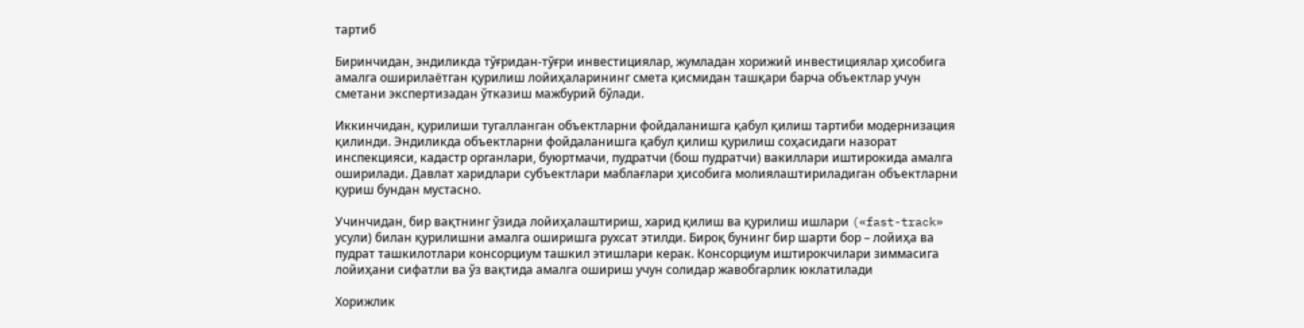тартиб

Биринчидан, эндиликда тўғридан-тўғри инвестициялар, жумладан хорижий инвестициялар ҳисобига амалга оширилаётган қурилиш лойиҳаларининг смета қисмидан ташқари барча объектлар учун сметани экспертизадан ўтказиш мажбурий бўлади.

Иккинчидан, қурилиши тугалланган объектларни фойдаланишга қабул қилиш тартиби модернизация қилинди. Эндиликда объектларни фойдаланишга қабул қилиш қурилиш соҳасидаги назорат инспекцияси, кадастр органлари, буюртмачи, пудратчи (бош пудратчи) вакиллари иштирокида амалга оширилади. Давлат харидлари субъектлари маблағлари ҳисобига молиялаштириладиган объектларни қуриш бундан мустасно.

Учинчидан, бир вақтнинг ўзида лойиҳалаштириш, харид қилиш ва қурилиш ишлари («fast-track» усули) билан қурилишни амалга оширишга рухсат этилди. Бироқ бунинг бир шарти бор – лойиҳа ва пудрат ташкилотлари консорциум ташкил этишлари керак. Консорциум иштирокчилари зиммасига лойиҳани сифатли ва ўз вақтида амалга ошириш учун солидар жавобгарлик юклатилади

Хорижлик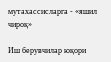мутахассисларга - «яшил чироқ»

Иш берувчилар юқори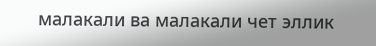малакали ва малакали чет эллик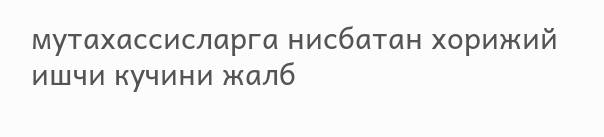мутахассисларга нисбатан хорижий ишчи кучини жалб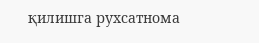қилишга рухсатнома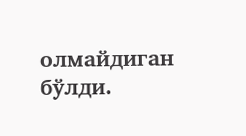олмайдиган бўлди.